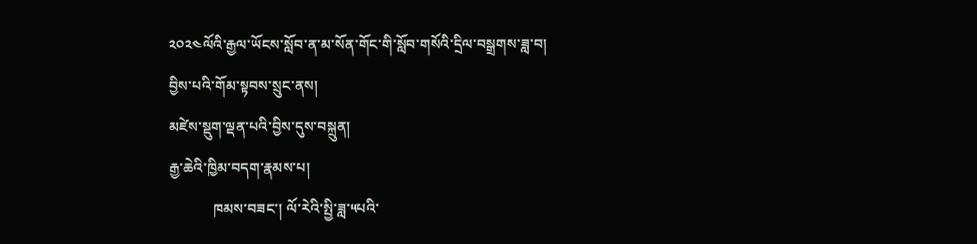༢༠༢༤ལོའི་རྒྱལ་ཡོངས་སློབ་ན་མ་སོན་གོང་གི་སློབ་གསོའི་དྲིལ་བསྒྲགས་ཟླ་བ།
བྱིས་པའི་གོམ་སྟབས་སྲུང་ནས།
མཛེས་སྡུག་ལྡན་པའི་བྱིས་དུས་བསྐྲུན།
རྒྱ་ཆེའི་ཁྱིམ་བདག་རྣམས་པ།
            ཁམས་བཟང་། ལོ་རེའི་སྤྱི་ཟླ་༥པའི་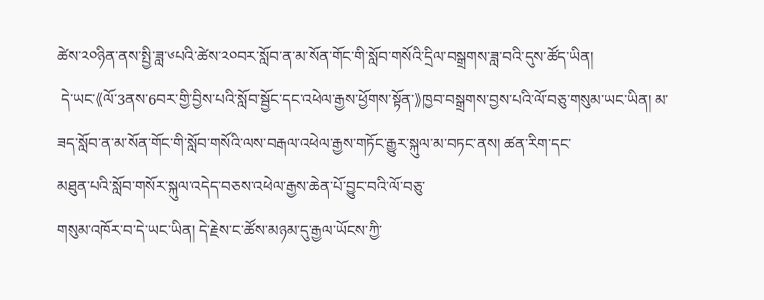ཚེས་༢༠ཉིན་ནས་སྤྱི་ཟླ་༦པའི་ཚེས་༢༠བར་སློབ་ན་མ་སོན་གོང་གི་སློབ་གསོའི་དྲིལ་བསྒྲགས་ཟླ་བའི་དུས་ཚོད་ཡིན།
 དེ་ཡང་《ལོ་3ནས་6བར་གྱི་བྱིས་པའི་སློབ་སྦྱོང་དང་འཕེལ་རྒྱས་ཕྱོགས་སྟོན་》ཁྱབ་བསྒྲགས་བྱས་པའི་ལོ་བཅུ་གསུམ་ཡང་ཡིན། མ་ཟད་སློབ་ན་མ་སོན་གོང་གི་སློབ་གསོའི་ལས་བརྒལ་འཕེལ་རྒྱས་གཏོང་རྒྱུར་སྐུལ་མ་བཏང་ནས། ཚན་རིག་དང་
མཐུན་པའི་སློབ་གསོར་སྐུལ་འདེད་བཅས་འཕེལ་རྒྱས་ཆེན་པོ་བྱུང་བའི་ལོ་བཅུ་
གསུམ་འཁོར་བ་དེ་ཡང་ཡིན། དེ་རྗེས་ང་ཚོས་མཉམ་དུ་རྒྱལ་ཡོངས་ཀྱི་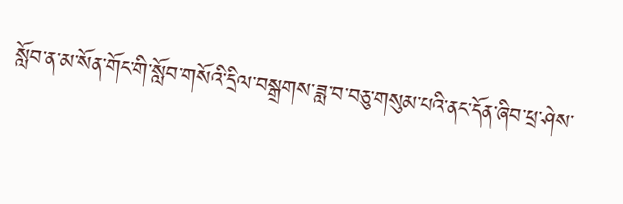སློབ་ན་མ་སོན་གོང་གི་སློབ་གསོའི་དྲིལ་བསྒྲགས་ཟླ་བ་བཅུ་གསུམ་པའི་ནང་དོན་ཞིབ་ཕྲ་ཤེས་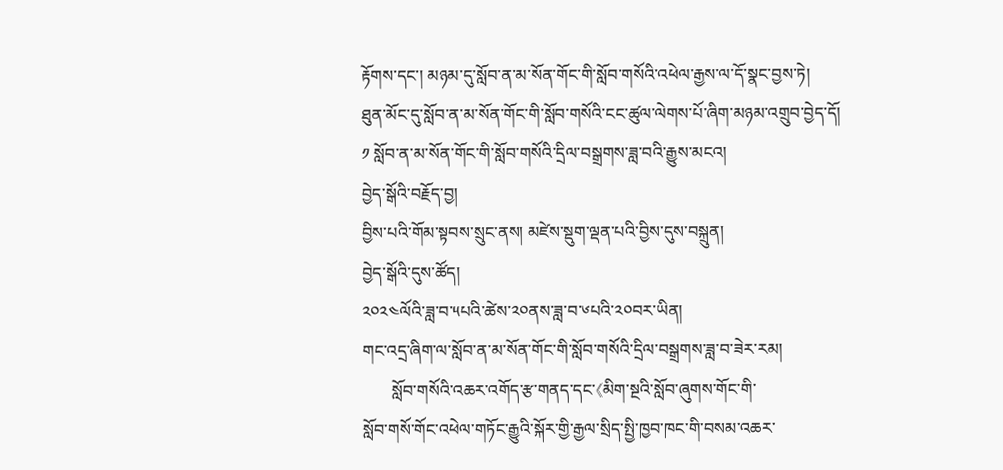རྟོགས་དང་། མཉམ་དུ་སློབ་ན་མ་སོན་གོང་གི་སློབ་གསོའི་འཕེལ་རྒྱས་ལ་དོ་སྣང་བྱས་ཏེ།
ཐུན་མོང་དུ་སློབ་ན་མ་སོན་གོང་གི་སློབ་གསོའི་ངང་ཚུལ་ལེགས་པོ་ཞིག་མཉམ་འགྲུབ་བྱེད་དོ།
༡ སློབ་ན་མ་སོན་གོང་གི་སློབ་གསོའི་དྲིལ་བསྒྲགས་ཟླ་བའི་རྒྱུས་མངའ།
བྱེད་སྒོའི་བརྗོད་བྱ།
བྱིས་པའི་གོམ་སྟབས་སྲུང་ནས། མཛེས་སྡུག་ལྡན་པའི་བྱིས་དུས་བསྐྲུན།
བྱེད་སྒོའི་དུས་ཚོད།
༢༠༢༤ལོའི་ཟླ་བ་༥པའི་ཚེས་༢༠ནས་ཟླ་བ་༦པའི་༢༠བར་ཡིན།
གང་འདྲ་ཞིག་ལ་སློབ་ན་མ་སོན་གོང་གི་སློབ་གསོའི་དྲིལ་བསྒྲགས་ཟླ་བ་ཟེར་རམ།
       སློབ་གསོའི་འཆར་འགོད་རྩ་གནད་དང་《མིག་སྔའི་སློབ་ཞུགས་གོང་གི་
སློབ་གསོ་གོང་འཕེལ་གཏོང་རྒྱུའི་སྐོར་གྱི་རྒྱལ་སྲིད་སྤྱི་ཁྱབ་ཁང་གི་བསམ་འཆར་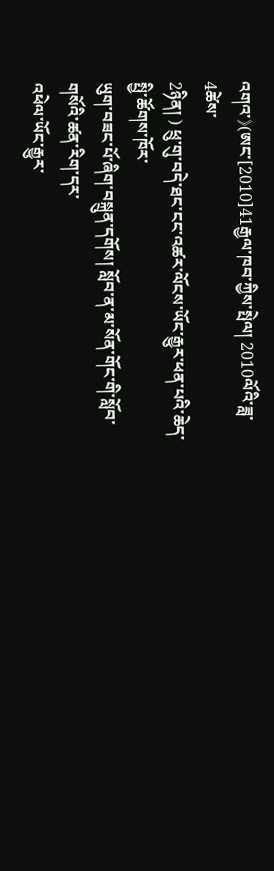འགའ་》(ཨང་[2010]41རྒྱལ་ཁབ་ཀྱིས་སྤེལ། 2010ལོའི་ཟླ་4ཚེས་
2ཉིན། ) ཕྲུ་གུ་བདེ་ཐང་ངང་འཚར་ལོངས་ཡོང་རྒྱུར་ཕན་པའི་ཆེད་སྤྱི་ཚོགས་ཁོར་
ཡུག་བཟང་པོ་ཞིག་བསྐྲུན་དགོས། སློབ་ན་མ་སོན་གོང་གི་སློབ་གསོའི་ཚན་རིག་དར་
འཕེལ་ཡོང་རྒྱུར་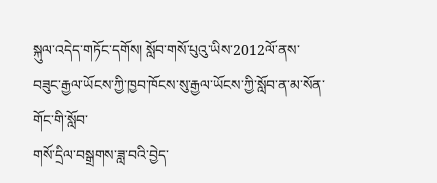སྐུལ་འདེད་གཏོང་དགོས། སློབ་གསོ་པུའུ་ཡིས་2012ལོ་ནས་
བཟུང་རྒྱལ་ཡོངས་ཀྱི་ཁྱབ་ཁོངས་སུ་རྒྱལ་ཡོངས་ཀྱི་སློབ་ན་མ་སོན་གོང་གི་སློབ་
གསོ་དྲིལ་བསྒྲགས་ཟླ་བའི་བྱེད་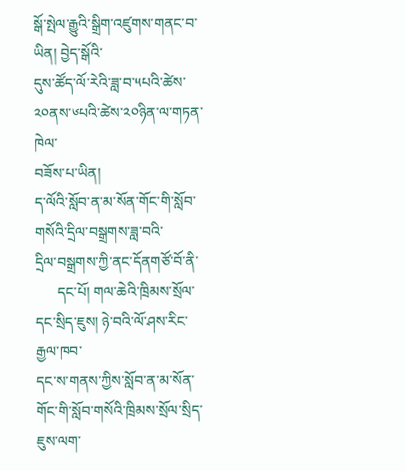སྒོ་སྤེལ་རྒྱུའི་སྒྲིག་འཛུགས་གནང་བ་ཡིན། བྱེད་སྒོའི་
དུས་ཚོད་ལོ་རེའི་ཟླ་བ་༥པའི་ཚེས་༢༠ནས་༦པའི་ཚེས་༢༠ཉིན་ལ་གཏན་ཁེལ་
བཟོས་པ་ཡིན།
ད་ལོའི་སློབ་ན་མ་སོན་གོང་གི་སློབ་གསོའི་དྲིལ་བསྒྲགས་ཟླ་བའི་
དྲིལ་བསྒྲགས་ཀྱི་ནང་དོནགཙོ་བོ་ནི་
      དང་པོ། གལ་ཆེའི་ཁྲིམས་སྲོལ་དང་སྲིད་ཇུས། ཉེ་བའི་ལོ་ཤས་རིང་རྒྱལ་ཁབ་
དང་ས་གནས་ཀྱིས་སློབ་ན་མ་སོན་གོང་གི་སློབ་གསོའི་ཁྲིམས་སྲོལ་སྲིད་ཇུས་ལག་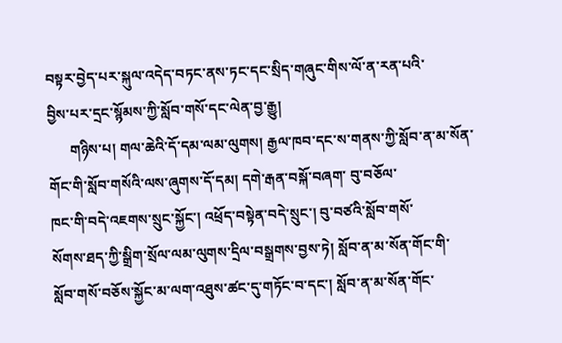བསྟར་བྱེད་པར་སྐུལ་འདེད་བཏང་ནས་ཏང་དང་སྲིད་གཞུང་གིས་ལོ་ན་རན་པའི་
བྱིས་པར་དྲང་སྙོམས་ཀྱི་སློབ་གསོ་དང་ལེན་བྱ་རྒྱུ།
      གཉིས་པ། གལ་ཆེའི་དོ་དམ་ལམ་ལུགས། རྒྱལ་ཁབ་དང་ས་གནས་ཀྱི་སློབ་ན་མ་སོན་གོང་གི་སློབ་གསོའི་ལས་ཞུགས་དོ་དམ། དགེ་རྒན་བསྐོ་བཞག་ བུ་བཅོལ་
ཁང་གི་བདེ་འཇགས་སྲུང་སྐྱོང་། འཕྲོད་བསྟེན་བདེ་སྲུང་། བུ་བཙའི་སློབ་གསོ་
སོགས་ཐད་ཀྱི་སྒྲིག་སྲོལ་ལམ་ལུགས་དྲིལ་བསྒྲགས་བྱས་ཏེ། སློབ་ན་མ་སོན་གོང་གི་
སློབ་གསོ་བཅོས་སྐྱོང་མ་ལག་འཐུས་ཚང་དུ་གཏོང་བ་དང་། སློབ་ན་མ་སོན་གོང་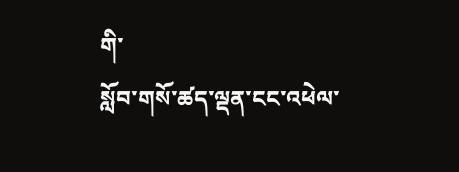གི་
སློབ་གསོ་ཚད་ལྡན་ངང་འཕེལ་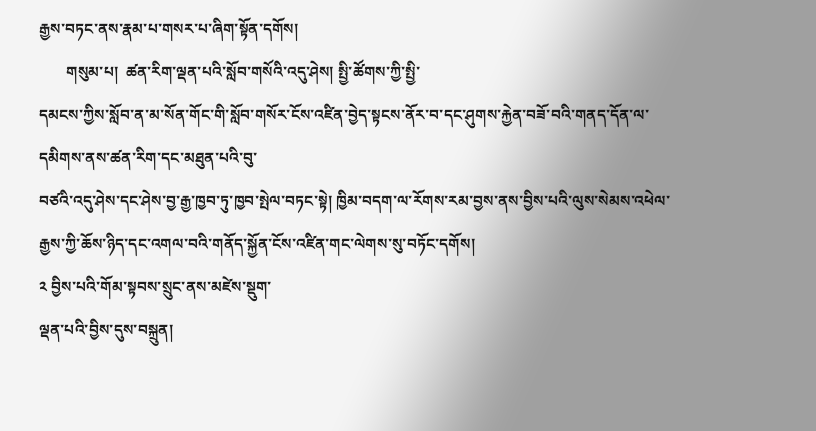རྒྱས་བཏང་ནས་རྣམ་པ་གསར་པ་ཞིག་སྟོན་དགོས།
       གསུམ་པ།  ཚན་རིག་ལྡན་པའི་སློབ་གསོའི་འདུ་ཤེས། སྤྱི་ཚོགས་ཀྱི་སྤྱི་
དམངས་ཀྱིས་སློབ་ན་མ་སོན་གོང་གི་སློབ་གསོར་ངོས་འཛིན་བྱེད་སྟངས་ནོར་བ་དང་ཤུགས་རྐྱེན་བཟོ་བའི་གནད་དོན་ལ་དམིགས་ནས་ཚན་རིག་དང་མཐུན་པའི་བུ་
བཙའི་འདུ་ཤེས་དང་ཤེས་བྱ་རྒྱ་ཁྱབ་ཏུ་ཁྱབ་སྤེལ་བཏང་སྟེ། ཁྱིམ་བདག་ལ་རོགས་རམ་བྱས་ནས་བྱིས་པའི་ལུས་སེམས་འཕེལ་རྒྱས་ཀྱི་ཆོས་ཉིད་དང་འགལ་བའི་གནོད་སྐྱོན་ངོས་འཛིན་གང་ལེགས་སུ་བཏོང་དགོས།
༢ བྱིས་པའི་གོམ་སྟབས་སྲུང་ནས་མཛེས་སྡུག་
ལྡན་པའི་བྱིས་དུས་བསྐྲུན།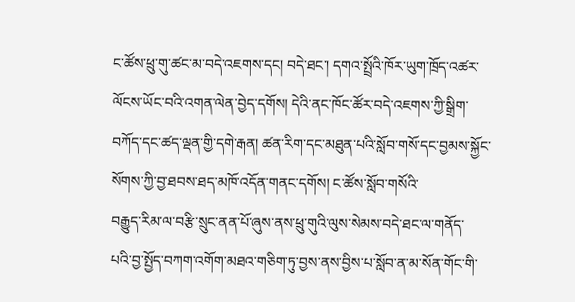ང་ཚོས་ཕྲུ་གུ་ཚང་མ་བདེ་འཇགས་དང། བདེ་ཐང་། དགའ་སྤྲོའི་ཁོར་ཡུག་ཁྲོད་འཚར་ལོངས་ཡོང་བའི་འགན་ལེན་བྱེད་དགོས། དེའི་ནང་ཁོང་ཚོར་བདེ་འཇགས་ཀྱི་སྒྲིག་བཀོད་དང་ཚད་ལྡན་གྱི་དགེ་རྒན། ཚན་རིག་དང་མཐུན་པའི་སློབ་གསོ་དང་བྱམས་སྐྱོང་སོགས་ཀྱི་བྱ་ཐབས་ཐད་མཁོ་འདོན་གནང་དགོས། ང་ཚོས་སློབ་གསོའི་
བརྒྱུད་རིམ་ལ་བརྩི་སྲུང་ནན་པོ་ཞུས་ནས་ཕྲུ་གུའི་ལུས་སེམས་བདེ་ཐང་ལ་གནོད་
པའི་བྱ་སྤྱོད་བཀག་འགོག་མཐའ་གཅིག་ཏུ་བྱས་ནས་བྱིས་པ་སློབ་ན་མ་སོན་གོང་གི་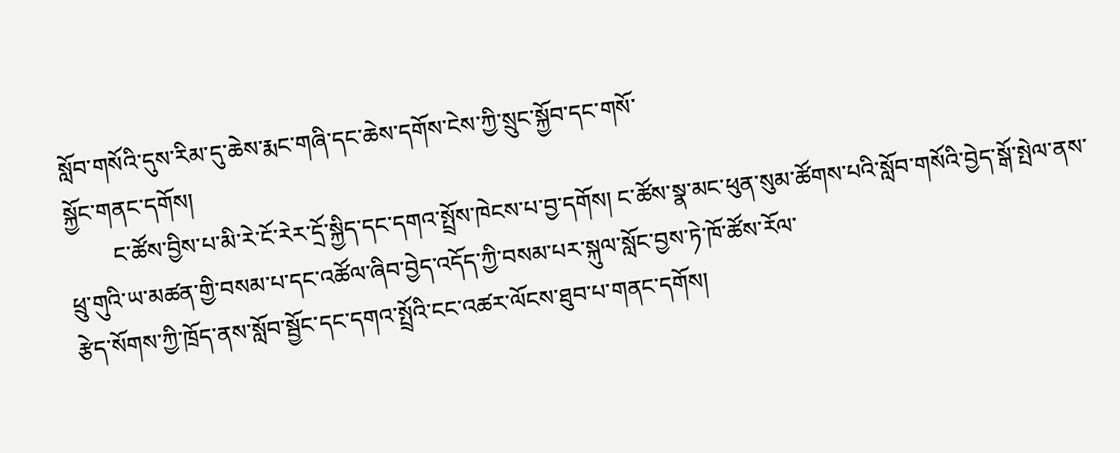སློབ་གསོའི་དུས་རིམ་དུ་ཆེས་རྨང་གཞི་དང་ཆེས་དགོས་ངེས་ཀྱི་སྲུང་སྐྱོབ་དང་གསོ་
སྐྱོང་གནང་དགོས།
        ང་ཚོས་བྱིས་པ་མི་རེ་ངོ་རེར་དྲོ་སྐྱིད་དང་དགའ་སྤྲོས་ཁེངས་པ་བྱ་དགོས། ང་ཚོས་སྣ་མང་ཕུན་སུམ་ཚོགས་པའི་སློབ་གསོའི་བྱེད་སྒོ་སྤེལ་ནས་ཕྲུ་གུའི་ཡ་མཚན་གྱི་བསམ་པ་དང་འཚོལ་ཞིབ་བྱེད་འདོད་ཀྱི་བསམ་པར་སྐུལ་སློང་བྱས་ཏེ་ཁོ་ཚོས་རོལ་
རྩེད་སོགས་ཀྱི་ཁྲོད་ནས་སློབ་སྦྱོང་དང་དགའ་སྤྲོའི་ངང་འཚར་ལོངས་ཐུབ་པ་གནང་དགོས།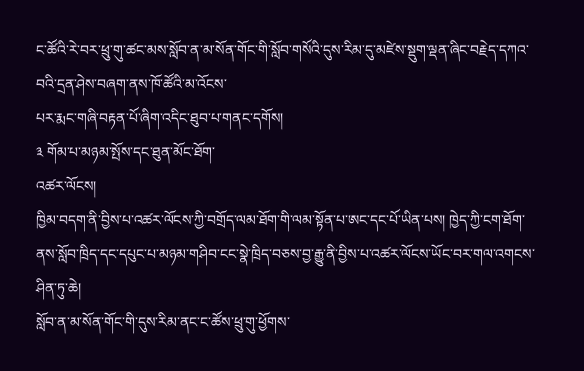ང་ཚོའི་རེ་བར་ཕྲུ་གུ་ཚང་མས་སློབ་ན་མ་སོན་གོང་གི་སློབ་གསོའི་དུས་རིམ་དུ་མཛེས་སྡུག་ལྡན་ཞིང་བརྗེད་དཀའ་བའི་དྲན་ཤེས་བཞག་ནས་ཁོ་ཚོའི་མ་འོངས་
པར་རྨང་གཞི་བརྟན་པོ་ཞིག་འདིང་ཐུབ་པ་གནང་དགོས།
༣ གོམ་པ་མཉམ་སྤོས་དང་ཐུན་མོང་ཐོག་
འཚར་ལོངས།
ཁྱིམ་བདག་ནི་བྱིས་པ་འཚར་ལོངས་ཀྱི་བགྲོད་ལམ་ཐོག་གི་ལམ་སྟོན་པ་ཨང་དང་པོ་ཡིན་པས། ཁྱེད་ཀྱི་ངག་ཐོག་ནས་སློབ་ཁྲིད་དང་དཔུང་པ་མཉམ་གཤིབ་ངང་སྣེ་ཁྲིད་བཅས་བྱ་རྒྱུ་ནི་བྱིས་པ་འཚར་ལོངས་ཡོང་བར་གལ་འགངས་ཤིན་ཏུ་ཆེ།
སློབ་ན་མ་སོན་གོང་གི་དུས་རིམ་ནང་ང་ཚོས་ཕྲུ་གུ་ཕྱོགས་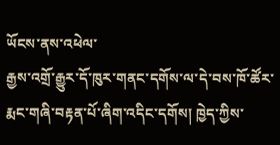ཡོངས་ནས་འཕེལ་
རྒྱས་འགྲོ་རྒྱུར་དོ་ཁུར་གནང་དགོས་ལ་དེ་བས་ཁོ་ཚོར་རྨང་གཞི་བརྟན་པོ་ཞིག་འདིང་དགོས། ཁྱེད་ཀྱིས་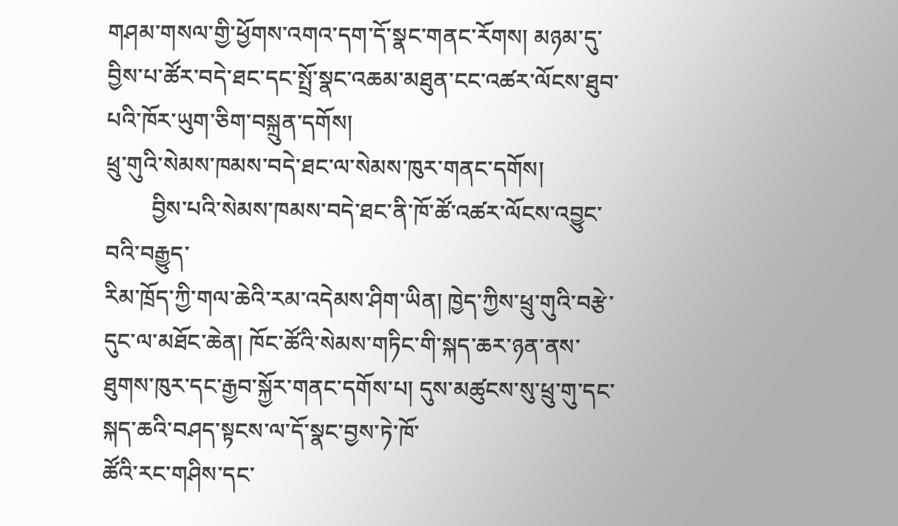གཤམ་གསལ་གྱི་ཕྱོགས་འགའ་དག་དོ་སྣང་གནང་རོགས། མཉམ་དུ་བྱིས་པ་ཚོར་བདེ་ཐང་དང་སྤྲོ་སྣང་འཆམ་མཐུན་ངང་འཚར་ལོངས་ཐུབ་པའི་ཁོར་ཡུག་ཅིག་བསྐྲུན་དགོས།
ཕྲུ་གུའི་སེམས་ཁམས་བདེ་ཐང་ལ་སེམས་ཁུར་གནང་དགོས།
        བྱིས་པའི་སེམས་ཁམས་བདེ་ཐང་ནི་ཁོ་ཚོ་འཚར་ལོངས་འབྱུང་བའི་བརྒྱུད་
རིམ་ཁྲོད་ཀྱི་གལ་ཆེའི་རམ་འདེམས་ཤིག་ཡིན། ཁྱེད་ཀྱིས་ཕྲུ་གུའི་བརྩེ་དུང་ལ་མཐོང་ཆེན། ཁོང་ཚོའི་སེམས་གཏིང་གི་སྐད་ཆར་ཉན་ནས་ཐུགས་ཁུར་དང་རྒྱབ་སྐྱོར་གནང་དགོས་པ། དུས་མཚུངས་སུ་ཕྲུ་གུ་དང་སྐད་ཆའི་བཤད་སྟངས་ལ་དོ་སྣང་བྱས་ཏེ་ཁོ་
ཚོའི་རང་གཤིས་དང་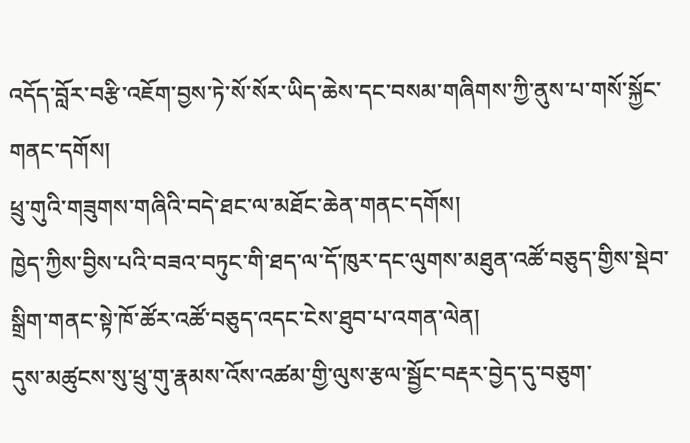འདོད་བློར་བརྩི་འཇོག་བྱས་ཏེ་སོ་སོར་ཡིད་ཆེས་དང་བསམ་གཞིགས་ཀྱི་ནུས་པ་གསོ་སྐྱོང་གནང་དགོས།
ཕྲུ་གུའི་གཟུགས་གཞིའི་བདེ་ཐང་ལ་མཐོང་ཆེན་གནང་དགོས།
ཁྱེད་ཀྱིས་བྱིས་པའི་བཟའ་བཏུང་གི་ཐད་ལ་དོ་ཁུར་དང་ལུགས་མཐུན་འཚོ་བཅུད་གྱིས་སྡེབ་སྒྲིག་གནང་སྟེ་ཁོ་ཚོར་འཚོ་བཅུད་འདང་ངེས་ཐུབ་པ་འགན་ལེན།
དུས་མཚུངས་སུ་ཕྲུ་གུ་རྣམས་འོས་འཚམ་གྱི་ལུས་རྩལ་སྦྱོང་བརྡར་བྱེད་དུ་བཅུག་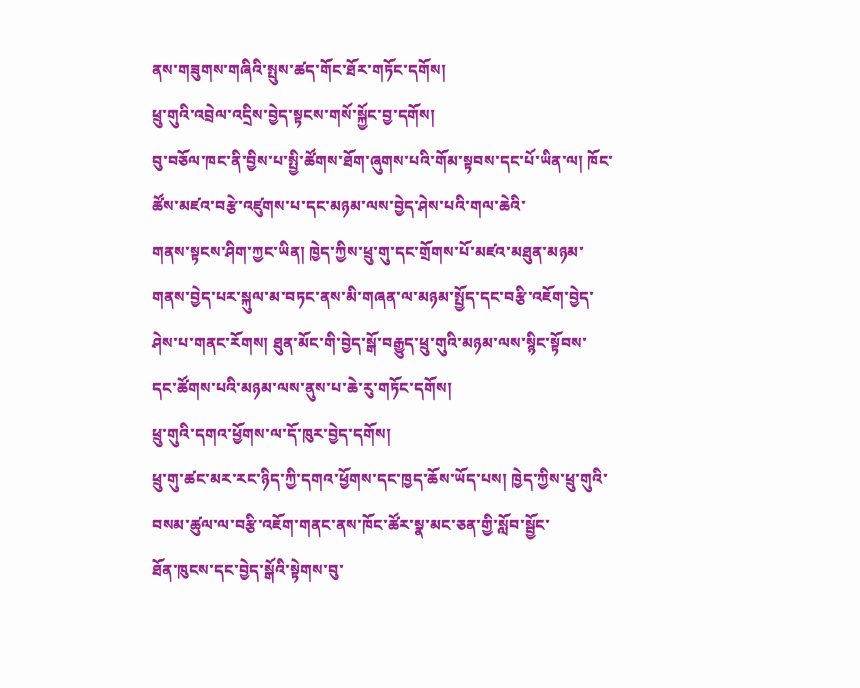ནས་གཟུགས་གཞིའི་སྤུས་ཚད་གོང་ཐོར་གཏོང་དགོས།
ཕྲུ་གུའི་འབྲེལ་འདྲིས་བྱེད་སྟངས་གསོ་སྐྱོང་བྱ་དགོས།
བུ་བཅོལ་ཁང་ནི་བྱིས་པ་སྤྱི་ཚོགས་ཐོག་ཞུགས་པའི་གོམ་སྟབས་དང་པོ་ཡིན་ལ། ཁོང་ཚོས་མཛའ་བརྩེ་འཛུགས་པ་དང་མཉམ་ལས་བྱེད་ཤེས་པའི་གལ་ཆེའི་
གནས་སྟངས་ཤིག་ཀྱང་ཡིན། ཁྱེད་ཀྱིས་ཕྲུ་གུ་དང་གྲོགས་པོ་མཛའ་མཐུན་མཉམ་
གནས་བྱེད་པར་སྐུལ་མ་བཏང་ནས་མི་གཞན་ལ་མཉམ་སྤྱོད་དང་བརྩི་འཇོག་བྱེད་
ཤེས་པ་གནང་རོགས། ཐུན་མོང་གི་བྱེད་སྒོ་བརྒྱུད་ཕྲུ་གུའི་མཉམ་ལས་སྙིང་སྟོབས་
དང་ཚོགས་པའི་མཉམ་ལས་ནུས་པ་ཆེ་རུ་གཏོང་དགོས།
ཕྲུ་གུའི་དགའ་ཕྱོགས་ལ་དོ་ཁུར་བྱེད་དགོས།
ཕྲུ་གུ་ཚང་མར་རང་ཉིད་ཀྱི་དགའ་ཕྱོགས་དང་ཁྱད་ཆོས་ཡོད་པས། ཁྱེད་ཀྱིས་ཕྲུ་གུའི་བསམ་ཚུལ་ལ་བརྩི་འཇོག་གནང་ནས་ཁོང་ཚོར་སྣ་མང་ཅན་གྱི་སློབ་སྦྱོང་
ཐོན་ཁུངས་དང་བྱེད་སྒོའི་སྟེགས་བུ་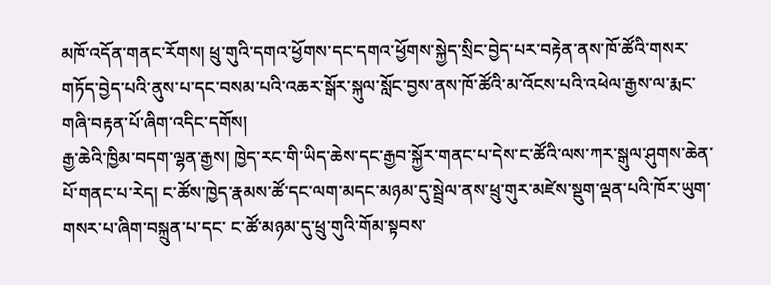མཁོ་འདོན་གནང་རོགས། ཕྲུ་གུའི་དགའ་ཕྱོགས་དང་དགའ་ཕྱོགས་སྐྱེད་སྲིང་བྱེད་པར་བརྟེན་ནས་ཁོ་ཚོའི་གསར་གཏོད་བྱེད་པའི་ནུས་པ་དང་བསམ་པའི་འཆར་སྒོར་སྐུལ་སློང་བྱས་ནས་ཁོ་ཚོའི་མ་འོངས་པའི་འཕེལ་རྒྱས་ལ་རྨང་གཞི་བརྟན་པོ་ཞིག་འདིང་དགོས།
རྒྱ་ཆེའི་ཁྱིམ་བདག་ལྷན་རྒྱས། ཁྱེད་རང་གི་ཡིད་ཆེས་དང་རྒྱབ་སྐྱོར་གནང་པ་དེས་ང་ཚོའི་ལས་ཀར་སྒུལ་ཤུགས་ཆེན་པོ་གནང་པ་རེད། ང་ཚོས་ཁྱེད་རྣམས་ཚོ་དང་ལག་མདང་མཉམ་དུ་སྦྲེལ་ནས་ཕྲུ་གུར་མཛེས་སྡུག་ལྡན་པའི་ཁོར་ཡུག་གསར་པ་ཞིག་བསྐྲུན་པ་དང་ ང་ཚོ་མཉམ་དུ་ཕྲུ་གུའི་གོམ་སྟབས་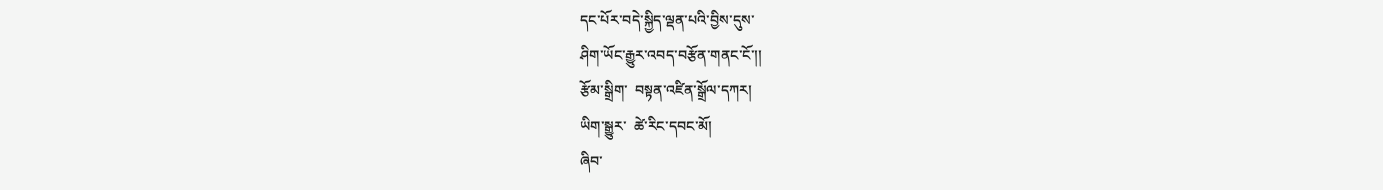དང་པོར་བདེ་སྐྱིད་ལྡན་པའི་བྱིས་དུས་
ཤིག་ཡོང་རྒྱུར་འབད་བརྩོན་གནང་ངོ་།།
རྩོམ་སྒྲིག་  བསྟན་འཛིན་སྒྲོལ་དཀར།
ཡིག་སྒྱུར་  ཚེ་རིང་དབང་མོ།
ཞིབ་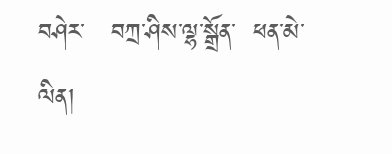བཤེར་   བཀྲ་ཤིས་ལྷ་སྒྲོན་  ཕན་མེ་ལིན།